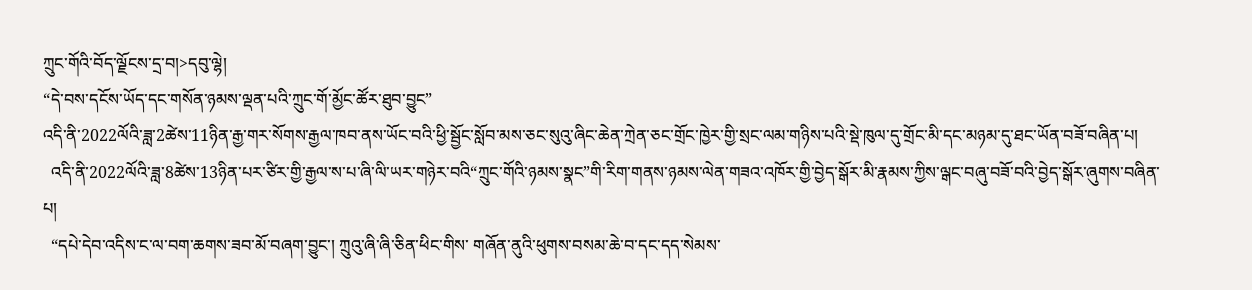ཀྲུང་གོའི་བོད་ལྗོངས་དྲ་བ།>དབུ་ལྷེ།
“དེ་བས་དངོས་ཡོད་དང་གསོན་ཉམས་ལྡན་པའི་ཀྲུང་གོ་མྱོང་ཚོར་ཐུབ་བྱུང”
འདི་ནི་2022ལོའི་ཟླ་2ཚེས་11ཉིན་རྒྱ་གར་སོགས་རྒྱལ་ཁབ་ནས་ཡོང་བའི་ཕྱི་སྦྱོང་སློབ་མས་ཅང་སུའུ་ཞིང་ཆེན་ཀྲེན་ཅང་གྲོང་ཁྱེར་གྱི་སྲང་ལམ་གཉིས་པའི་སྡེ་ཁུལ་དུ་གྲོང་མི་དང་མཉམ་དུ་ཐང་ཡོན་བཟོ་བཞིན་པ།
  འདི་ནི་2022ལོའི་ཟླ་8ཚེས་13ཉིན་པར་ཙིར་གྱི་རྒྱལ་ས་པ་ཞི་ལི་ཡར་གཉེར་བའི“ཀྲུང་གོའི་ཉམས་སྣང”གི་རིག་གནས་ཉམས་ལེན་གཟའ་འཁོར་གྱི་བྱེད་སྒོར་མི་རྣམས་ཀྱིས་ལྒང་བཞུ་བཟོ་བའི་བྱེད་སྒོར་ཞུགས་བཞིན་པ།
  “དཔེ་དེབ་འདིས་ང་ལ་བག་ཆགས་ཟབ་མོ་བཞག་བྱུང་། ཀྲུའུ་ཞི་ཞི་ཅིན་ཕིང་གིས་ གཞོན་ནུའི་ཕུགས་བསམ་ཆེ་བ་དང་དད་སེམས་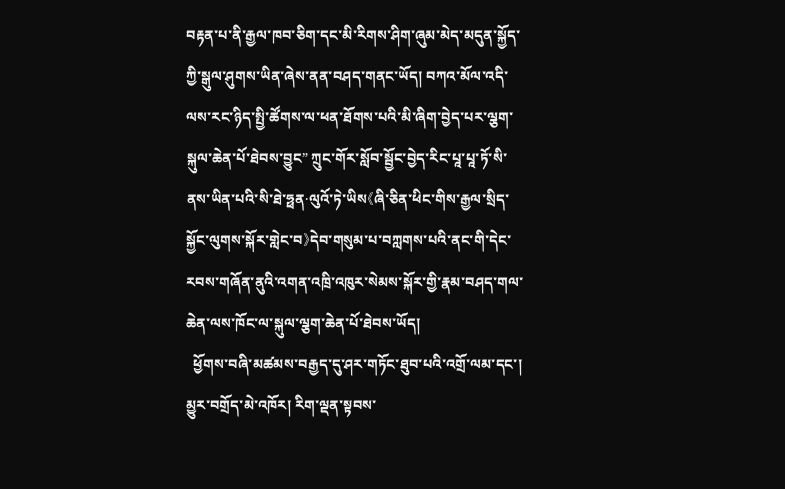བརྟན་པ་ནི་རྒྱལ་ཁབ་ཅིག་དང་མི་རིགས་ཤིག་ཞུམ་མེད་མདུན་སྐྱོད་ཀྱི་སྒུལ་ཤུགས་ཡིན་ཞེས་ནན་བཤད་གནང་ཡོད། བཀའ་མོལ་འདི་ལས་རང་ཉིད་སྤྱི་ཚོགས་ལ་ཕན་ཐོགས་པའི་མི་ཞིག་བྱེད་པར་ལྕག་སྐུལ་ཆེན་པོ་ཐེབས་བྱུང” ཀྲུང་གོར་སློབ་སྦྱོང་བྱེད་རིང་པཱ་པཱ་ཏོ་སི་ནས་ཡིན་པའི་སི་ཐེ་ཧྥན·ལུའོ་ཏེ་ཡིས《ཞི་ཅིན་ཕིང་གིས་རྒྱལ་སྲིད་སྐྱོང་ལུགས་སྐོར་གླེང་བ》དེབ་གསུམ་པ་བཀླགས་པའི་ནང་གི་དེང་རབས་གཞོན་ནུའི་འགན་འཁྲི་འཁུར་སེམས་སྐོར་གྱི་རྣམ་བཤད་གལ་ཆེན་ལས་ཁོང་ལ་སྐུལ་ལྕག་ཆེན་པོ་ཐེབས་ཡོད།
  ཕྱོགས་བཞི་མཚམས་བརྒྱད་དུ་ཤར་གཏོང་ཐུབ་པའི་འགྲོ་ལམ་དང་། མྱུར་བགྲོད་མེ་འཁོར། རིག་ལྡན་སྟབས་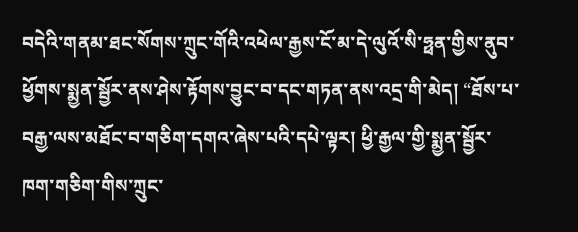བདེའི་གནམ་ཐང་སོགས་ཀྲུང་གོའི་འཕེལ་རྒྱས་ངོ་མ་དེ་ལུའོ་སི་ཧྥན་གྱིས་ནུབ་ཕྱོགས་སྨྱན་སྦྱོར་ནས་ཤེས་རྟོགས་བྱུང་བ་དང་གཏན་ནས་འདྲ་གི་མེད། “ཐོས་པ་བརྒྱ་ལས་མཐོང་བ་གཅིག་དགའ་ཞེས་པའི་དཔེ་ལྟར། ཕྱི་རྒྱལ་གྱི་སྨྱན་སྦྱོར་ཁག་གཅིག་གིས་ཀྲུང་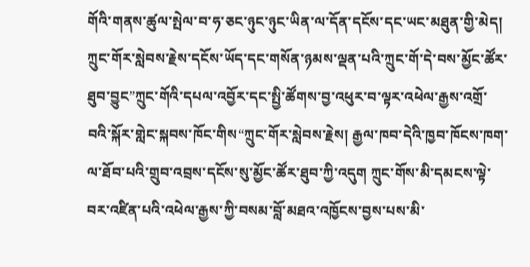གོའི་གནས་ཚུལ་སྤེལ་བ་ཧ་ཅང་ཉུང་ཉུང་ཡིན་ལ་དོན་དངོས་དང་ཡང་མཐུན་གྱི་མེད། ཀྲུང་གོར་སླེབས་རྗེས་དངོས་ཡོད་དང་གསོན་ཉམས་ལྡན་པའི་ཀྲུང་གོ་དེ་བས་མྱོང་ཚོར་ཐུབ་བྱུང”ཀྲུང་གོའི་དཔལ་འབྱོར་དང་སྤྱི་ཚོགས་བྱ་འཕུར་བ་ལྟར་འཕེལ་རྒྱས་འགྲོ་བའི་སྐོར་གླེང་སྐབས་ཁོང་གིས“ཀྲུང་གོར་སླེབས་རྗེས། རྒྱལ་ཁབ་དེའི་ཁྱབ་ཁོངས་ཁག་ལ་ཐོབ་པའི་གྲུབ་འབྲས་དངོས་སུ་མྱོང་ཚོར་ཐུབ་ཀྱི་འདུག ཀྲུང་གོས་མི་དམངས་ལྟེ་བར་འཛིན་པའི་འཕེལ་རྒྱས་ཀྱི་བསམ་བློ་མཐའ་འཁྱོངས་བྱས་པས་མི་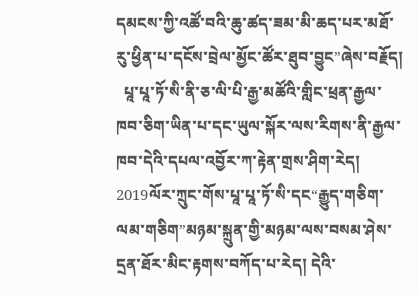དམངས་ཀྱི་འཚོ་བའི་ཆུ་ཚད་ཟམ་མི་ཆད་པར་མཐོ་རུ་ཕྱིན་པ་དངོས་བྲེལ་མྱོང་ཚོར་ཐུབ་བྱུང”ཞེས་བརྗོད།
  པཱ་པཱ་ཏོ་སི་ནི་ཅ་ལི་པི་རྒྱ་མཚོའི་གླིང་ཕྲན་རྒྱལ་ཁབ་ཅིག་ཡིན་པ་དང་ཡུལ་སྐོར་ལས་རིགས་ནི་རྒྱལ་ཁབ་དེའི་དཔལ་འབྱོར་ཀ་རྟེན་གྲས་ཤིག་རེད། 2019ལོར་ཀྲུང་གོས་པཱ་པཱ་ཏོ་སི་དང“རྒྱུད་གཅིག་ལམ་གཅིག”མཉམ་སྐྲུན་གྱི་མཉམ་ལས་བསམ་ཤེས་དྲན་ཐོར་མིང་རྟགས་བཀོད་པ་རེད། དེའི་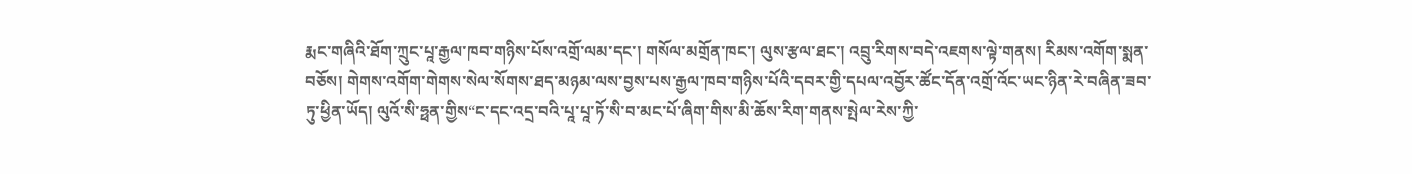རྨང་གཞིའི་ཐོག་ཀྲུང་པཱ་རྒྱལ་ཁབ་གཉིས་པོས་འགྲོ་ལམ་དང་། གསོལ་མགྲོན་ཁང་། ལུས་རྩལ་ཐང་། འབྲུ་རིགས་བདེ་འཇགས་ལྟེ་གནས། རིམས་འགོག་སྨན་བཅོས། གེགས་འགོག་གེགས་སེལ་སོགས་ཐད་མཉམ་ལས་བྱས་པས་རྒྱལ་ཁབ་གཉིས་པོའི་དབར་གྱི་དཔལ་འབྱོར་ཚོང་དོན་འགྲོ་འོང་ཡང་ཉིན་རེ་བཞིན་ཟབ་ཏུ་ཕྱིན་ཡོད། ལུའོ་སི་ཧྥན་གྱིས“ང་དང་འདྲ་བའི་པཱ་པཱ་ཏོ་སི་བ་མང་པོ་ཞིག་གིས་མི་ཆོས་རིག་གནས་སྤེལ་རེས་ཀྱི་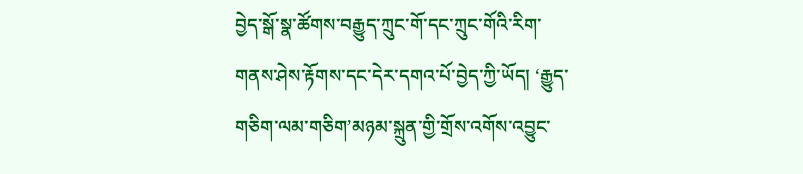བྱེད་སྒོ་སྣ་ཚོགས་བརྒྱུད་ཀྲུང་གོ་དང་ཀྲུང་གོའི་རིག་གནས་ཤེས་རྟོགས་དང་དེར་དགའ་པོ་བྱེད་ཀྱི་ཡོད། ‘རྒྱུད་གཅིག་ལམ་གཅིག’མཉམ་སྐྲུན་གྱི་གྲོས་འགོས་འབྱུང་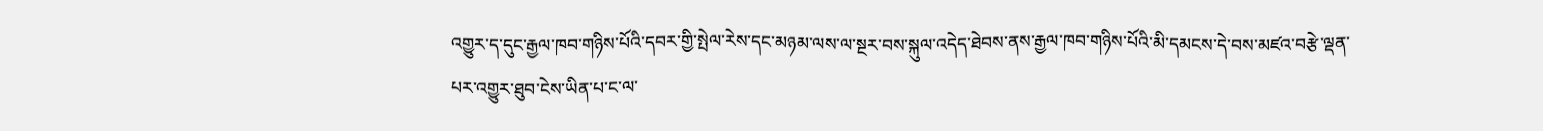འགྱུར་ད་དུང་རྒྱལ་ཁབ་གཉིས་པོའི་དབར་གྱི་སྤེལ་རེས་དང་མཉམ་ལས་ལ་སྔར་བས་སྐུལ་འདེད་ཐེབས་ནས་རྒྱལ་ཁབ་གཉིས་པོའི་མི་དམངས་དེ་བས་མཛའ་བརྩེ་ལྡན་པར་འགྱུར་ཐུབ་ངེས་ཡིན་པ་ང་ལ་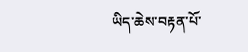ཡིད་ཆེས་བརྟན་པོ་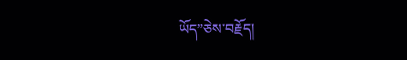ཡོད”ཅེས་བརྗོད།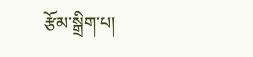རྩོམ་སྒྲིག་པ།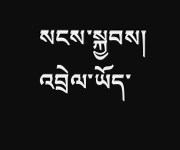སངས་སྐྱབས།
འབྲེལ་ཡོད་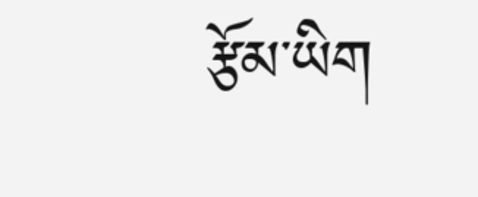རྩོམ་ཡིག